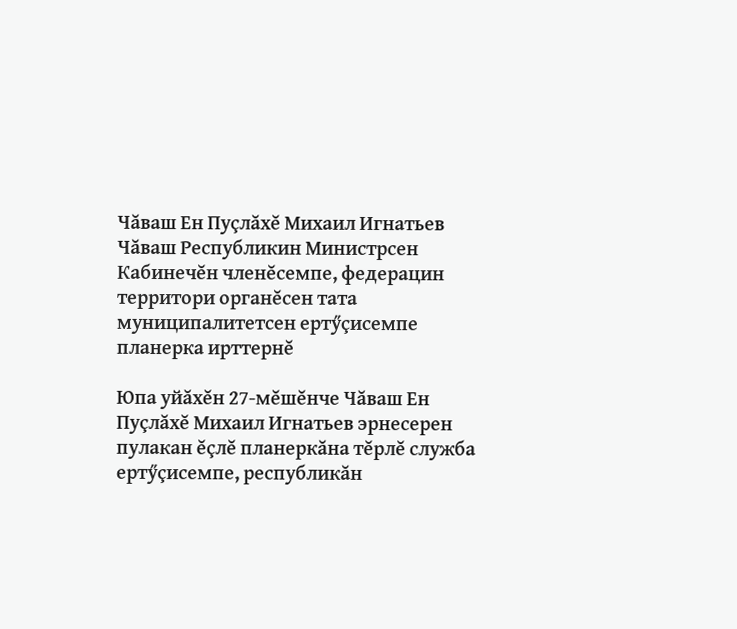Чăваш Ен Пуçлăхĕ Михаил Игнатьев Чăваш Республикин Министрсен Кабинечĕн членĕсемпе, федерацин территори органĕсен тата муниципалитетсен ертӳçисемпе планерка ирттернĕ

Юпа уйăхĕн 27-мĕшĕнче Чăваш Ен Пуçлăхĕ Михаил Игнатьев эрнесерен пулакан ĕçлĕ планеркăна тĕрлĕ служба ертӳçисемпе, республикăн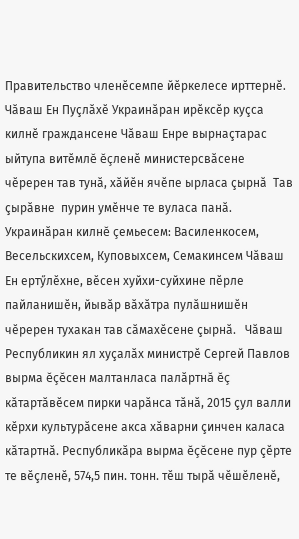Правительство членĕсемпе йĕркелесе ирттернĕ.  Чăваш Ен Пуçлăхĕ Украинăран ирĕксĕр куçса килнĕ граждансене Чăваш Енре вырнаçтарас ыйтупа витĕмлĕ ĕçленĕ министерсвăсене чĕререн тав тунă, хăйĕн ячĕпе ырласа çырнă  Тав çырăвне  пурин умĕнче те вуласа панă.  Украинăран килнĕ çемьесем: Василенкосем, Весельскихсем, Куповыхсем, Семакинсем Чăваш Ен ертӳлĕхне, вĕсен хуйхи-суйхине пĕрле пайланишĕн, йывăр вăхăтра пулăшнишĕн чĕререн тухакан тав сăмахĕсене çырнă.   Чăваш Республикин ял хуçалăх министрĕ Сергей Павлов вырма ĕçĕсен малтанласа палăртнă ĕç кăтартăвĕсем пирки чарăнса тăнă, 2015 çул валли кĕрхи культурăсене акса хăварни çинчен каласа кăтартнă. Республикăра вырма ĕçĕсене пур çĕрте те вĕçленĕ, 574,5 пин. тонн. тĕш тырă чĕшĕленĕ,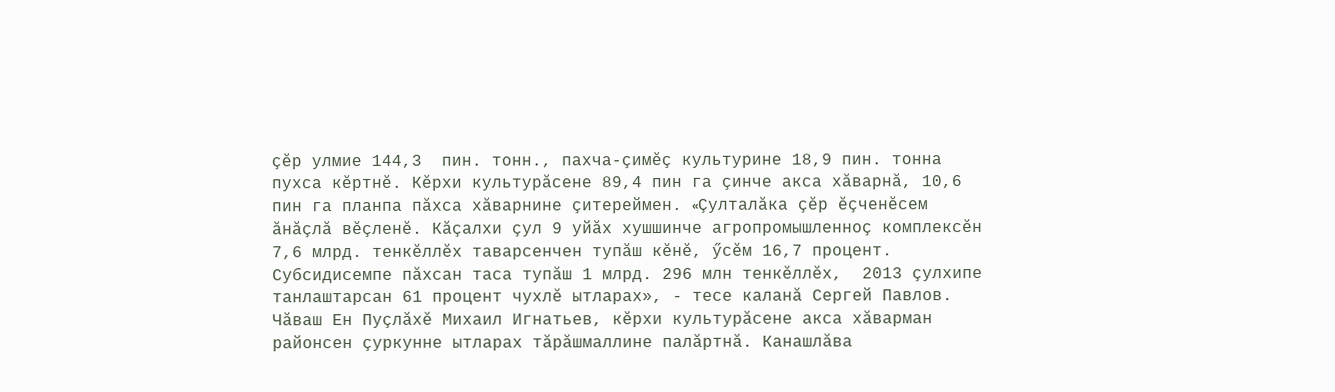çĕр улмие 144,3  пин. тонн., пахча-çимĕç культурине 18,9 пин. тонна пухса кĕртнĕ. Кĕрхи культурăсене 89,4 пин га çинче акса хăварнă, 10,6 пин га планпа пăхса хăварнине çитереймен. «Çулталăка çĕр ĕçченĕсем ăнăçлă вĕçленĕ. Кăçалхи çул 9 уйăх хушшинче агропромышленноç комплексĕн 7,6 млрд. тенкĕллĕх таварсенчен тупăш кĕнĕ, ӳсĕм 16,7 процент. Субсидисемпе пăхсан таса тупăш 1 млрд. 296 млн тенкĕллĕх,  2013 çулхипе танлаштарсан 61 процент чухлĕ ытларах», - тесе каланă Сергей Павлов. Чăваш Ен Пуçлăхĕ Михаил Игнатьев, кĕрхи культурăсене акса хăварман районсен çуркунне ытларах тăрăшмаллине палăртнă. Канашлăва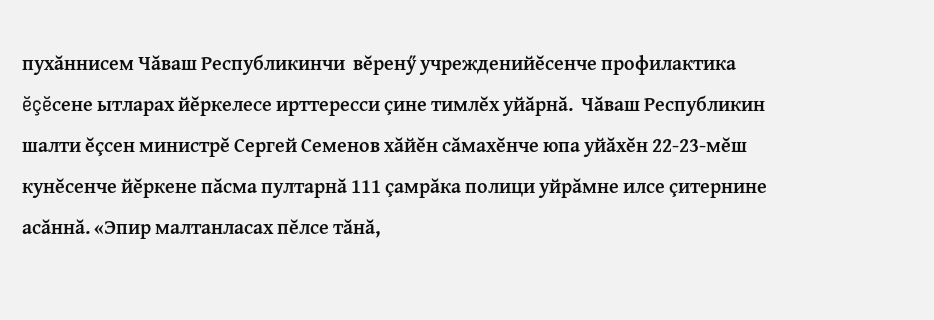пухăннисем Чăваш Республикинчи  вĕренӳ учрежденийĕсенче профилактика ĕçĕсене ытларах йĕркелесе ирттересси çине тимлĕх уйăрнă.  Чăваш Республикин шалти ĕçсен министрĕ Сергей Семенов хăйĕн сăмахĕнче юпа уйăхĕн 22-23-мĕш кунĕсенче йĕркене пăсма пултарнă 111 çамрăка полици уйрăмне илсе çитернине асăннă. «Эпир малтанласах пĕлсе тăнă,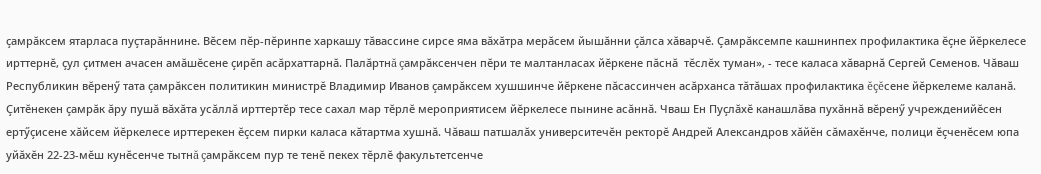çамрăксем ятарласа пуçтарăннине. Вĕсем пĕр-пĕринпе харкашу тăвассине сирсе яма вăхăтра мерăсем йышăнни çăлса хăварчĕ. Çамрăксемпе кашнинпех профилактика ĕçне йĕркелесе ирттернĕ, çул çитмен ачасен амăшĕсене çирĕп асăрхаттарнă. Палăртнă çамрăксенчен пĕри те малтанласах йĕркене пăснă  тĕслĕх туман», - тесе каласа хăварнă Сергей Семенов. Чăваш Республикин вĕренӳ тата çамрăксен политикин министрĕ Владимир Иванов çамрăксем хушшинче йĕркене пăсассинчен асăрханса тăтăшах профилактика ĕçĕсене йĕркелеме каланă. Çитĕнекен çамрăк ăру пушă вăхăта усăллă ирттертĕр тесе сахал мар тĕрлĕ мероприятисем йĕркелесе пынине асăннă. Чваш Ен Пуçлăхĕ канашлăва пухăннă вĕренӳ учрежденийĕсен ертӳçисене хăйсем йĕркелесе ирттерекен ĕçсем пирки каласа кăтартма хушнă. Чăваш патшалăх университечĕн ректорĕ Андрей Александров хăйĕн сăмахĕнче, полици ĕçченĕсем юпа уйăхĕн 22-23-мĕш кунĕсенче тытнă çамрăксем пур те тенĕ пекех тĕрлĕ факультетсенче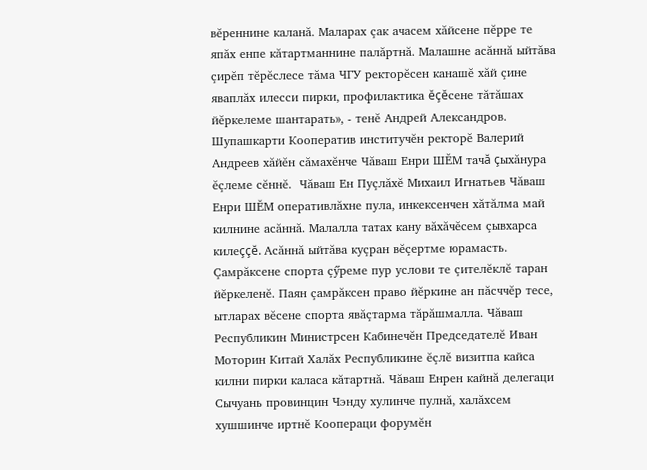вĕреннине каланă. Маларах çак ачасем хăйсене пĕрре те япăх енпе кăтартманнине палăртнă. Малашне асăннă ыйтăва çирĕп тĕрĕслесе тăма ЧГУ ректорĕсен канашĕ хăй çине яваплăх илесси пирки, профилактика ĕçĕсене тăтăшах йĕркелеме шантарать», - тенĕ Андрей Александров. Шупашкарти Кооператив институчĕн ректорĕ Валерий Андреев хăйĕн сăмахĕнче Чăваш Енри ШĔМ тачă çыхăнура ĕçлеме сĕннĕ.  Чăваш Ен Пуçлăхĕ Михаил Игнатьев Чăваш Енри ШĔМ оперативлăхне пула, инкексенчен хăтăлма май килнине асăннă. Малалла татах кану вăхăчĕсем çывхарса килеççĕ. Асăннă ыйтăва куçран вĕçертме юрамасть.   Çамрăксене спорта çӳреме пур услови те çителĕклĕ таран йĕркеленĕ. Паян çамрăксен право йĕркине ан пăсччĕр тесе, ытларах вĕсене спорта явăçтарма тăрăшмалла. Чăваш Республикин Министрсен Кабинечĕн Председателĕ Иван Моторин Китай Халăх Республикине ĕçлĕ визитпа кайса килни пирки каласа кăтартнă. Чăваш Енрен кайнă делегаци  Сычуань провинцин Чэнду хулинче пулнă, халăхсем хушшинче иртнĕ Коопераци форумĕн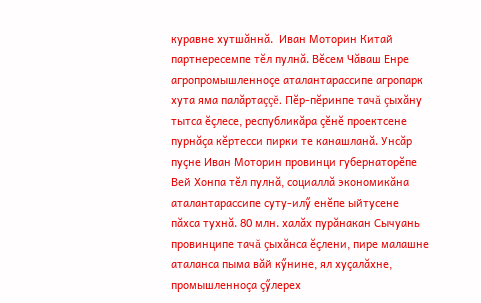куравне хутшăннă.  Иван Моторин Китай партнересемпе тĕл пулнă. Вĕсем Чăваш Енре агропромышленноçе аталантарассипе агропарк хута яма палăртаççĕ. Пĕр-пĕринпе тачă çыхăну тытса ĕçлесе, республикăра çĕнĕ проектсене пурнăçа кĕртесси пирки те канашланă. Унсăр пуçне Иван Моторин провинци губернаторĕпе Вей Хонпа тĕл пулнă, социаллă экономикăна аталантарассипе суту-илӳ енĕпе ыйтусене пăхса тухнă. 80 млн. халăх пурăнакан Сычуань провинципе тачă çыхăнса ĕçлени, пире малашне аталанса пыма вăй кӳнине, ял хуçалăхне, промышленноçа çӳлерех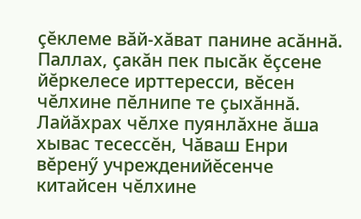çĕклеме вăй-хăват панине асăннă. Паллах, çакăн пек пысăк ĕçсене йĕркелесе ирттересси, вĕсен чĕлхине пĕлнипе те çыхăннă. Лайăхрах чĕлхе пуянлăхне ăша хывас тесессĕн, Чăваш Енри вĕренӳ учрежденийĕсенче китайсен чĕлхине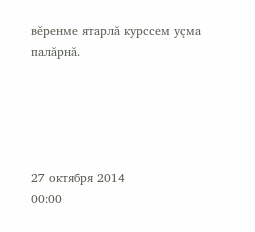вĕренме ятарлă курссем уçма палăрнă.





27 октября 2014
00:00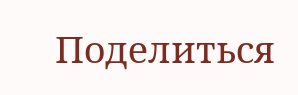Поделиться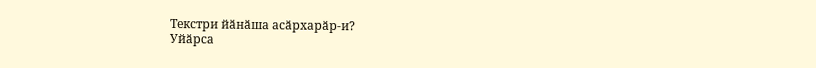Текстри йӑнӑша асӑрхарӑр-и?
Уйӑрса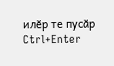илӗр те пусӑр Ctrl+Enter